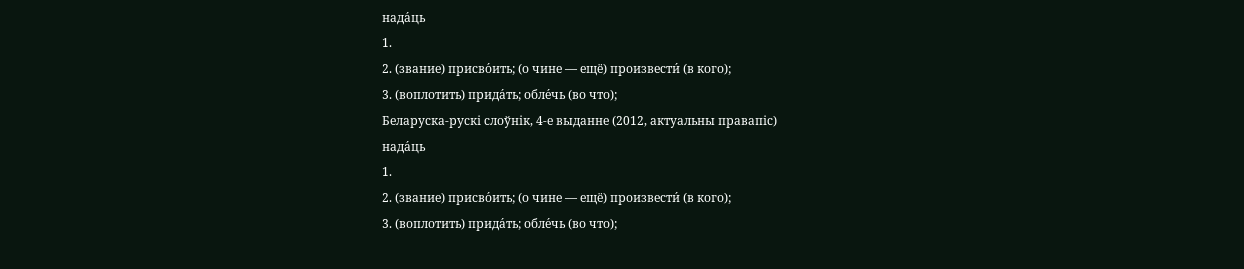нада́ць
1.
2. (звание) присво́ить; (о чине — ещё) произвести́ (в кого);
3. (воплотить) прида́ть; обле́чь (во что);
Беларуска-рускі слоўнік, 4-е выданне (2012, актуальны правапіс)
нада́ць
1.
2. (звание) присво́ить; (о чине — ещё) произвести́ (в кого);
3. (воплотить) прида́ть; обле́чь (во что);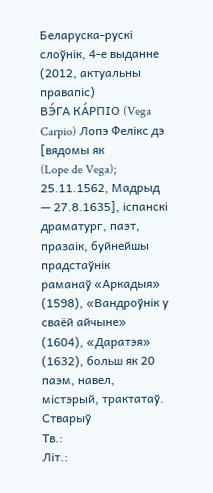Беларуска-рускі слоўнік, 4-е выданне (2012, актуальны правапіс)
ВЭ́ГА КА́РПІО (Vega Carpio) Лопэ Фелікс дэ [вядомы як
(Lope de Vega); 25.11.1562, Мадрыд — 27.8.1635], іспанскі драматург, паэт, празаік, буйнейшы прадстаўнік
раманаў «Аркадыя» (1598), «Вандроўнік у сваёй айчыне» (1604), «Даратэя» (1632), больш як 20 паэм, навел, містэрый, трактатаў. Стварыў
Тв.:
Літ.: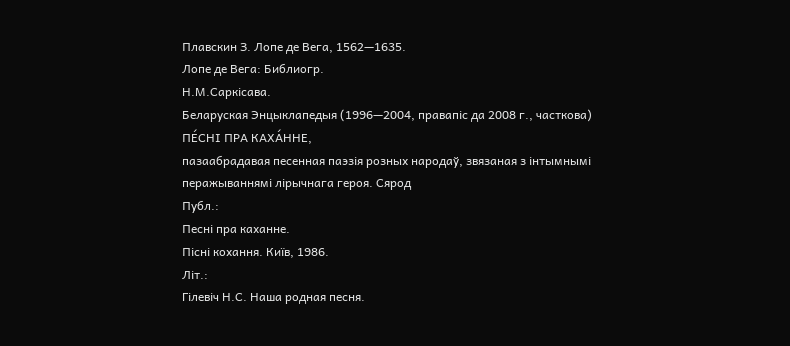Плавскин З. Лопе де Вега, 1562—1635.
Лопе де Вега: Библиогр.
Н.М.Саркісава.
Беларуская Энцыклапедыя (1996—2004, правапіс да 2008 г., часткова)
ПЕ́СНІ ПРА КАХА́ННЕ,
пазаабрадавая песенная паэзія розных народаў, звязаная з інтымнымі перажываннямі лірычнага героя. Сярод
Публ.:
Песні пра каханне.
Пісні кохання. Київ, 1986.
Літ.:
Гілевіч Н.С. Наша родная песня.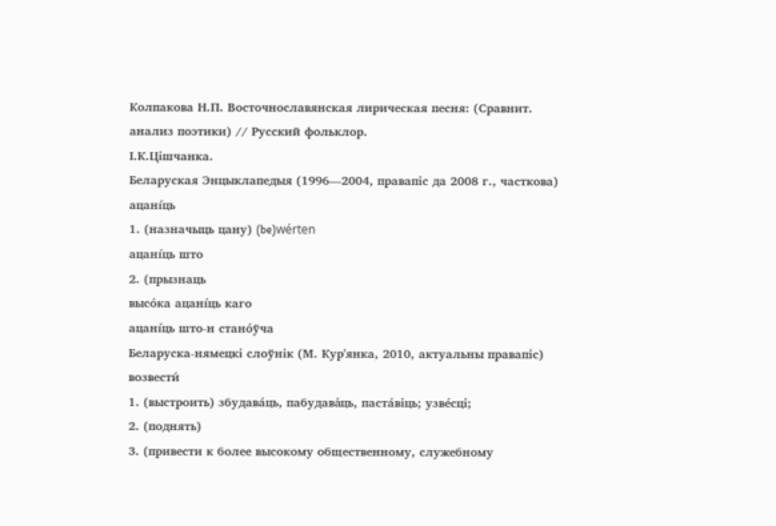Колпакова Н.П. Восточнославянская лирическая песня: (Сравнит. анализ поэтики) // Русский фольклор.
І.К.Цішчанка.
Беларуская Энцыклапедыя (1996—2004, правапіс да 2008 г., часткова)
ацані́ць
1. (назначыць цану) (be)wérten
ацані́ць што
2. (прызнаць
высо́ка ацані́ць каго
ацані́ць што-н стано́ўча
Беларуска-нямецкі слоўнік (М. Кур'янка, 2010, актуальны правапіс)
возвести́
1. (выстроить) збудава́ць, пабудава́ць, паста́віць; узве́сці;
2. (поднять)
3. (привести к более высокому общественному, служебному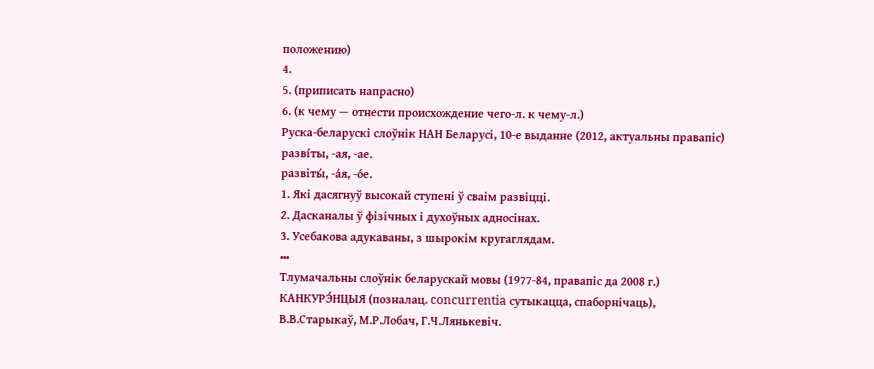положению)
4.
5. (приписать напрасно)
6. (к чему — отнести происхождение чего-л. к чему-л.)
Руска-беларускі слоўнік НАН Беларусі, 10-е выданне (2012, актуальны правапіс)
разві́ты, ‑ая, ‑ае.
развіты́, ‑а́я, ‑о́е.
1. Які дасягнуў высокай ступені ў сваім развіцці.
2. Дасканалы ў фізічных і духоўных адносінах.
3. Усебакова адукаваны, з шырокім кругаглядам.
•••
Тлумачальны слоўнік беларускай мовы (1977-84, правапіс да 2008 г.)
КАНКУРЭ́НЦЫЯ (позналац. concurrentia сутыкацца, спаборнічаць),
В.В.Старыкаў, М.Р.Лобач, Г.Ч.Лянькевіч.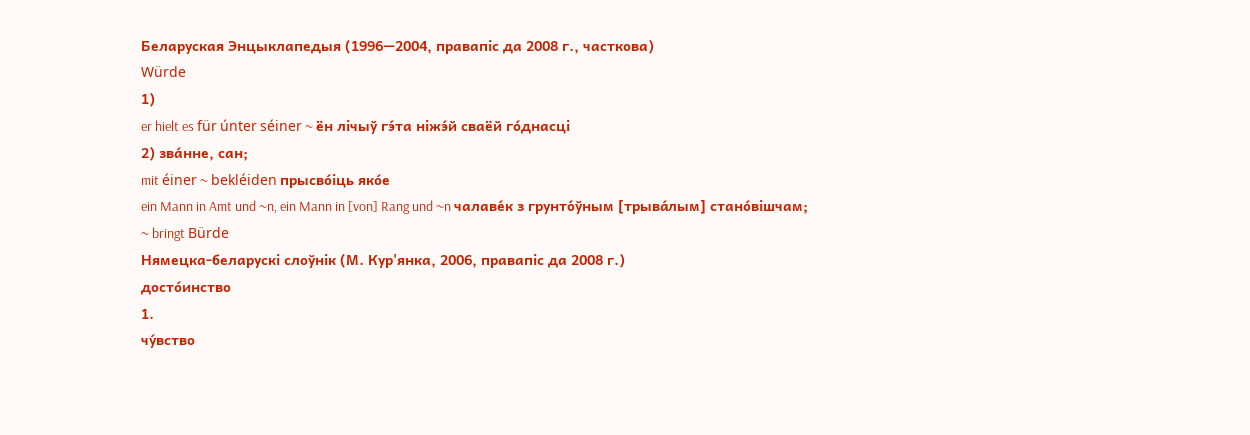Беларуская Энцыклапедыя (1996—2004, правапіс да 2008 г., часткова)
Würde
1)
er hielt es für únter séiner ~ ён лічыў гэ́та ніжэ́й сваёй го́днасці
2) зва́нне, сан;
mit éiner ~ bekléiden прысво́іць яко́е
ein Mann in Amt und ~n, ein Mann in [von] Rang und ~n чалаве́к з грунто́ўным [трыва́лым] стано́вішчам;
~ bringt Bürde
Нямецка-беларускі слоўнік (М. Кур'янка, 2006, правапіс да 2008 г.)
досто́инство
1.
чу́вство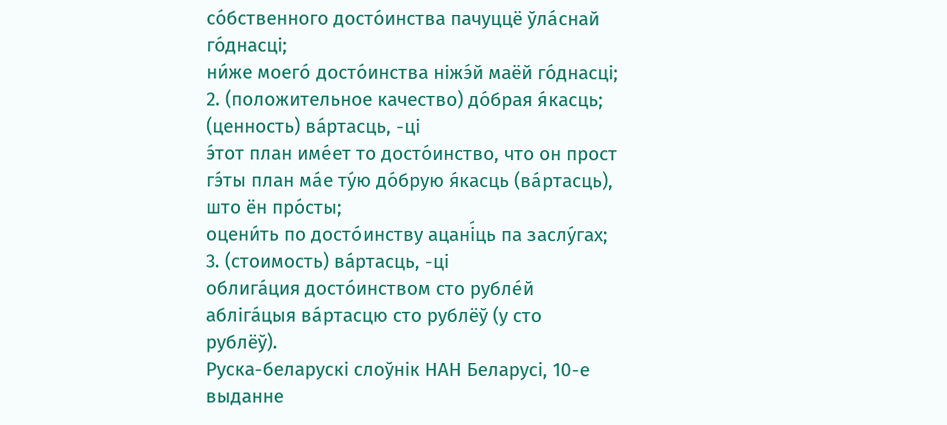со́бственного досто́инства пачуццё ўла́снай го́днасці;
ни́же моего́ досто́инства ніжэ́й маёй го́днасці;
2. (положительное качество) до́брая я́касць; (ценность) ва́ртасць, -ці
э́тот план име́ет то досто́инство, что он прост гэ́ты план ма́е ту́ю до́брую я́касць (ва́ртасць), што ён про́сты;
оцени́ть по досто́инству ацані́ць па заслу́гах;
3. (стоимость) ва́ртасць, -ці
облига́ция досто́инством сто рубле́й абліга́цыя ва́ртасцю сто рублёў (у сто рублёў).
Руска-беларускі слоўнік НАН Беларусі, 10-е выданне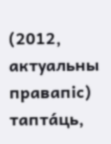(2012, актуальны правапіс)
тапта́ць,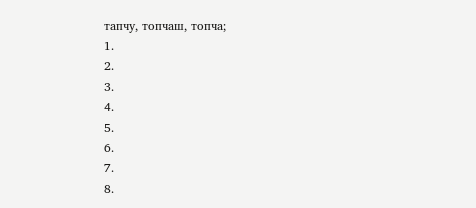тапчу, топчаш, топча;
1.
2.
3.
4.
5.
6.
7.
8.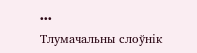•••
Тлумачальны слоўнік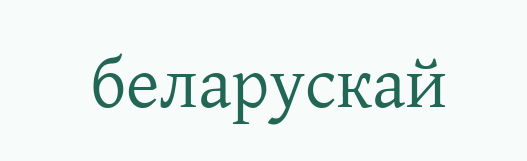беларускай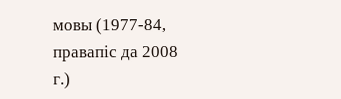мовы (1977-84, правапіс да 2008 г.)